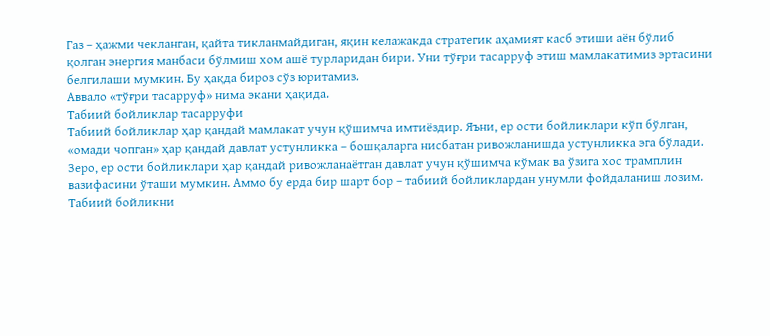Газ – ҳажми чекланган, қайта тикланмайдиган, яқин келажакда стратегик аҳамият касб этиши аён бўлиб қолган энергия манбаси бўлмиш хом ашё турларидан бири. Уни тўғри тасарруф этиш мамлакатимиз эртасини белгилаши мумкин. Бу ҳақда бироз сўз юритамиз.
Аввало «тўғри тасарруф» нима экани ҳақида.
Табиий бойликлар тасарруфи
Табиий бойликлар ҳар қандай мамлакат учун қўшимча имтиёздир. Яъни, ер ости бойликлари кўп бўлган, «омади чопган» ҳар қандай давлат устунликка – бошқаларга нисбатан ривожланишда устунликка эга бўлади. Зеро, ер ости бойликлари ҳар қандай ривожланаётган давлат учун қўшимча кўмак ва ўзига хос трамплин вазифасини ўташи мумкин. Аммо бу ерда бир шарт бор – табиий бойликлардан унумли фойдаланиш лозим.
Табиий бойликни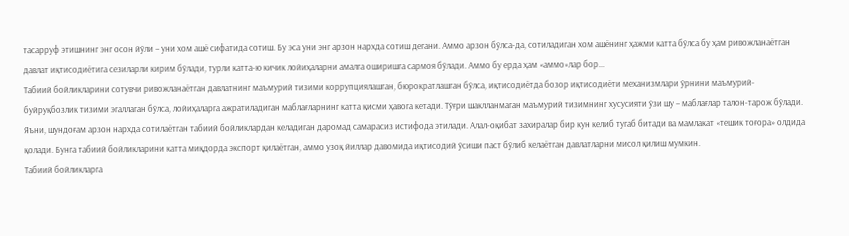тасарруф этишнинг энг осон йўли – уни хом ашё сифатида сотиш. Бу эса уни энг арзон нархда сотиш дегани. Аммо арзон бўлса-да, сотиладиган хом ашёнинг ҳажми катта бўлса бу ҳам ривожланаётган давлат иқтисодиётига сезиларли кирим бўлади, турли катта-ю кичик лойиҳаларни амалга оширишга сармоя бўлади. Аммо бу ерда ҳам «аммо»лар бор...
Табиий бойликларини сотувчи ривожланаётган давлатнинг маъмурий тизими коррупциялашган, бюрократлашган бўлса, иқтисодиётда бозор иқтисодиёти механизмлари ўрнини маъмурий-буйруқбозлик тизими эгаллаган бўлса, лойиҳаларга ажратиладиган маблағларнинг катта қисми ҳавога кетади. Тўғри шаклланмаган маъмурий тизимнинг хусусияти ўзи шу – маблағлар талон-тарож бўлади. Яъни, шундоғам арзон нархда сотилаётган табиий бойликлардан келадиган даромад самарасиз истифода этилади. Алал-оқибат захиралар бир кун келиб тугаб битади ва мамлакат «тешик тоғора» олдида қолади. Бунга табиий бойликларини катта миқдорда экспорт қилаётган, аммо узоқ йиллар давомида иқтисодий ўсиши паст бўлиб келаётган давлатларни мисол қилиш мумкин.
Табиий бойликларга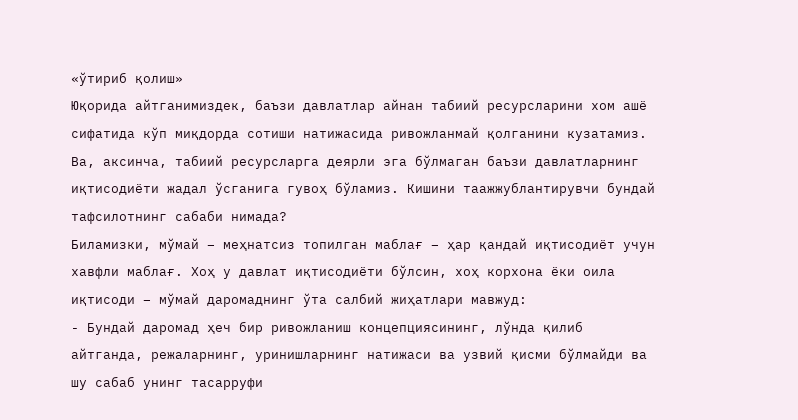«ўтириб қолиш»
Юқорида айтганимиздек, баъзи давлатлар айнан табиий ресурсларини хом ашё сифатида кўп миқдорда сотиши натижасида ривожланмай қолганини кузатамиз. Ва, аксинча, табиий ресурсларга деярли эга бўлмаган баъзи давлатларнинг иқтисодиёти жадал ўсганига гувоҳ бўламиз. Кишини таажжублантирувчи бундай тафсилотнинг сабаби нимада?
Биламизки, мўмай – меҳнатсиз топилган маблағ – ҳар қандай иқтисодиёт учун хавфли маблағ. Хоҳ у давлат иқтисодиёти бўлсин, хоҳ корхона ёки оила иқтисоди – мўмай даромаднинг ўта салбий жиҳатлари мавжуд:
- Бундай даромад ҳеч бир ривожланиш концепциясининг, лўнда қилиб айтганда, режаларнинг, уринишларнинг натижаси ва узвий қисми бўлмайди ва шу сабаб унинг тасарруфи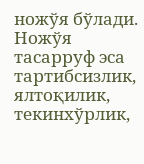ножўя бўлади. Ножўя тасарруф эса тартибсизлик, ялтоқилик, текинхўрлик,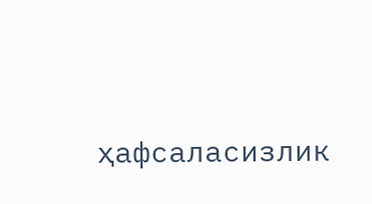ҳафсаласизлик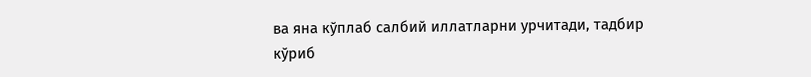ва яна кўплаб салбий иллатларни урчитади, тадбир кўриб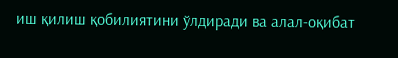иш қилиш қобилиятини ўлдиради ва алал-оқибат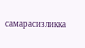самарасизликка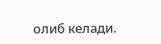олиб келади.